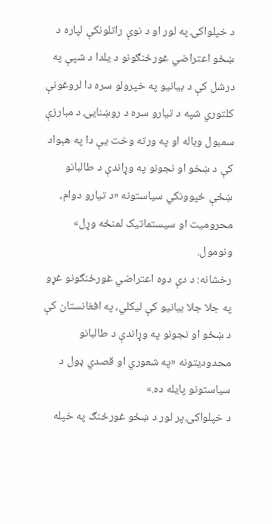د خپلواکۍ په لور او د نوې راتلونکې لپاره د ښځو اعتراضي غورځنګونو د یلدا د شپې په درشل کې د بیانیو په خپرولو سره دا لروغونې کلتوري شپه د تیارو سره د روښنایۍ د مبارزې سمبول وباله او په ورته وخت یې دا په هېواد کې د ښخو او نجونو په وړاندې د طالبانو ښځې ځپوونکي سیاستونه «د تیارو دوام، محرومیت او سیستماتیک لمنځه وړل» ونومول.
رخشانه: د دې دوه اعتراضي غورځنګونو غړو په جلا جلا بیانیو کې لیکلي، په افغانستان کې د ښځو او نجونو په وړاندې د طالبانو محدودیتونه «په شعوري او قصدي ډول د سیاستونو پایله ده.»
د خپلواکۍ پر لور د ښځو غورځنګ په خپله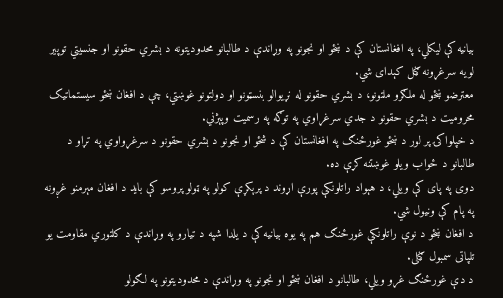بیانیه کې لیکلي، په افغانستان کې د ښځو او نجونو په وړاندې د طالبانو محدودیتونه د بشري حقونو او جنسیتي توپير لویه سرغړونه ګڼل کېدای شي.
معترضو ښځو له ملګرو ملتونو، د بشري حقونو له نړیوالو بنسټونو او دولتونو غوښتي، چې د افغان ښځو سیستماتیک محرومیت د بشري حقونو د جدي سرغړاوي په توګه په رسمیت وپېژني.
د خپلواکۍ پر لور د ښځو غورځنګ په افغانستان کې د شځو او نجونو د بشري حقونو د سرغړواوي په تړاو د طالبانو د ځواب ویلو غوښتنه کړې ده.
دوی په پای کې ویلي، د هېواد راتلونکې پورې اړوند د پرېکړې کولو په ټولو پروسو کې باید د افغان مېرمنو غږونه په پام کې ونیول شي.
د افغان ښځو د نوې راتلونکې غورځنګ هم په یوه بیانیه کې د یلدا شپه د تیارو په وړاندې د کلتوري مقاومت یو تلپاتی سمبول ګڼلی.
د دې غورځنګ غړو ویلي، طالبانو د افغان ښځو او نجونو په وړاندې د محدودیتونو په لګولو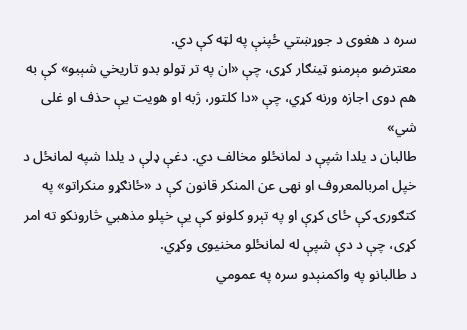سره د هغوی د جوړښتي ځپنې په لټه کې دي.
معترضو مېرمنو ټينګار کړی، چې «ان په تر ټولو بدو تاریخي شېبو» کې به هم دوی اجازه ورنه کړي، چې «دا کلتور، ژبه او هویت یې حذف او غلی شي»
طالبان د یلدا شپې د لمانځلو مخالف دي. دغې ډلې د یلدا شپه لمانځل د خپل امربالمعروف او نهی عن المنکر قانون کې د «ځانګړو منکراتو» په کتګورۍ کې ځای کړې او په تېرو کلونو کې یې خپلو مذهبي څارونکو ته امر کړی، چې د دې شپې له لمانځلو مخنیوی وکړي.
د طالبانو په واکمنېدو سره په عمومي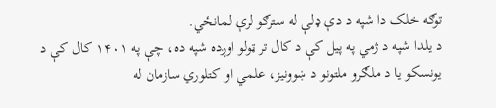توګه خلک دا شپه د دې ډلې له سترګو لرې لمانځي.
د یلدا شپه د ژمي په پیل کې د کال تر ټولو اوږده شپه ده، چې په ۱۴۰۱ کال کې د یونسکو یا د ملګرو ملتونو د ښوونیز، علمي او کتلوري سازمان له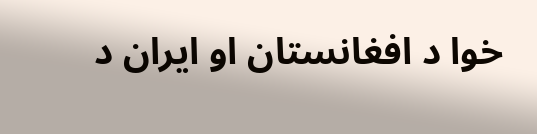خوا د افغانستان او ایران د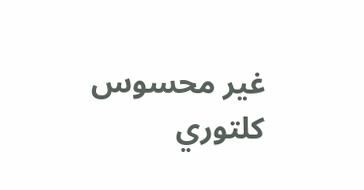غیر محسوس کلتوري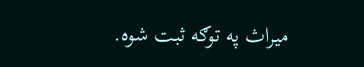میراث په توګه ثبت شوه.